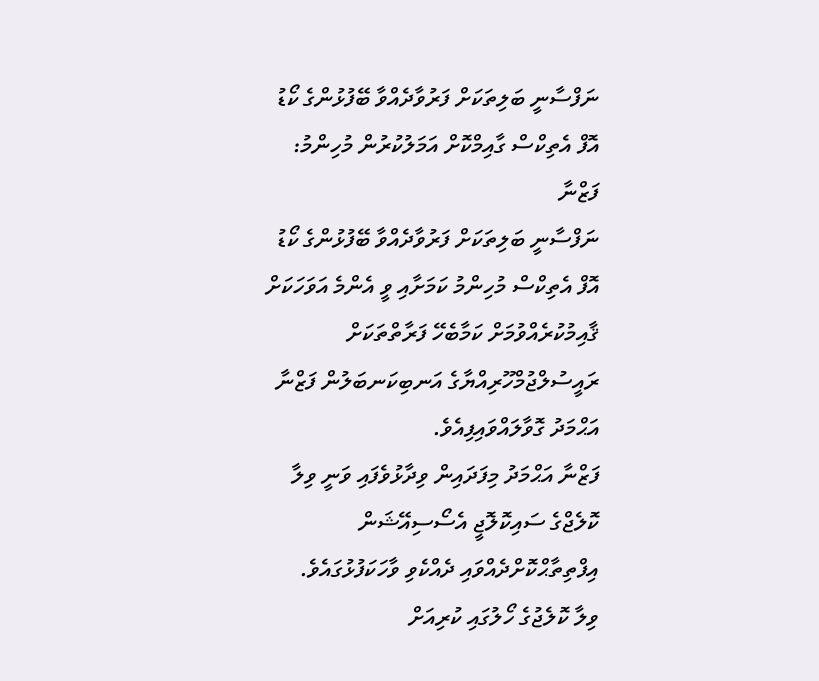ނަފްސާނީ ބަލިތަކަށް ފަރުވާދެއްވާ ބޭފުޅުންގެ ކޯޑު އޮފް އެތިކްސް ގާއިމްކޮށް އަމަލުކުރުން މުހިންމު: ފަޒްނާ
ނަފްސާނީ ބަލިތަކަށް ފަރުވާދެއްވާ ބޭފުޅުންގެ ކޯޑު އޮފް އެތިކްސް މުހިންމު ކަމަށާއި ވީ އެންމެ އަވަހަކަށް ޤާއިމުކުރެއްވުމަށް ކަމާބެހޭ ފަރާތްތަކަށް ރައީސުލްޖުމްހޫރިއްޔާގެ އަނބިކަނބަލުން ފަޒްނާ އަޙްމަދު ގޮވާލައްވައިފިއެވެ.
ފަޒްނާ އަޙްމަދު މިފަދައިން ވިދާޅުވެފައި ވަނީ ވިލާ ކޮލެޖްގެ ސައިކޮލޮޖީ އެސޯސިއޭޝަން އިފްތިތާޙްކޮށްދެއްވައި ދެއްކެވި ވާހަކަފުޅުގައެވެ.
ވިލާ ކޮލެޖުގެ ހޯލުގައި ކުރިއަށް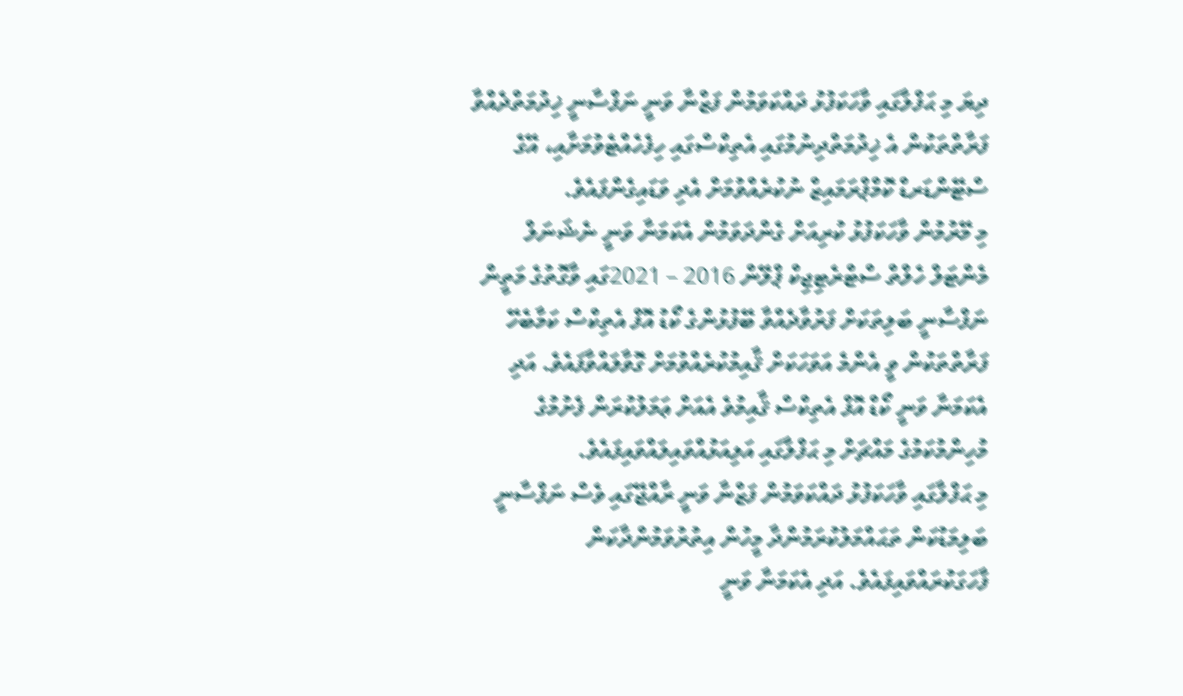ދިޔަ މި ޙަފްލާގައި ވާހަކަފުޅު ދައްކަވަމުން ފަޒްނާ ވަނީ ނަފްސާނީ ޚިދުމަތްދެއްވާ ފަރާތްތަކުން އެ ޚިދުމަތްދިނުމުގައި އެތިކްސްގައި ހިފެހެއްޓެވުމަށާއި، އޭގެ ސްޓޭންޑަރޑް ކޮމްޕްރަމައިޒް ނުކުރެއްވުމަށް އެދި ވަޑައިގެންފައެވެ.
މި މޭރުމުން ވާހަކަފުޅު ކުރިއަށް ގެންދަވަމުން އެކަމަނާ ވަނީ ނެޝަނަލް މެންޓަލް ހެލްތް ސްޓްރެޓިޖިކް ޕްލޭން 2016 – 2021ގައި ވާގޮތުގެ މަތީން ނަފްސާނީ ބަލިތަކަށް ފަރުވާދެއްވާ ބޭފުޅުންގެ ކޯޑު އޮފް އެތިކްސް ކަމާބެހޭ ފަރާތްތަކުން ވީ އެންމެ އަވަހަކަށް ޤާއިމުކުރެއްވުމަށް ގޮވާލައްވާފައެވެ. އަދި އެކަމަނާ ވަނީ ކޯޑް އޮފް އެތިކްސް ޤާއިމުވެ އެއަށް ޢަމަލުކުރަން ފެށުމުގެ މުހިންމުކަމުގެ މައްޗަށް މި ޙަފްލާގައި އަލިއަޅުއްވައިލައްވައިފައެވެ.
މި ޙަފްލާގައި ވާހަކަފުޅު ދައްކަވަމުން ފަޒްނާ ވަނީ ރާއްޖޭގައި ވެސް ނަފްސާނީ ބަލިމަޑުކަން ތަޙައްމަލުކުރަމުންދާ މީހުން އިތުރުވަމުންދާކަން ފާހަގަކުރައްވައިފައެވެ. އަދި އެކަމަނާ ވަނީ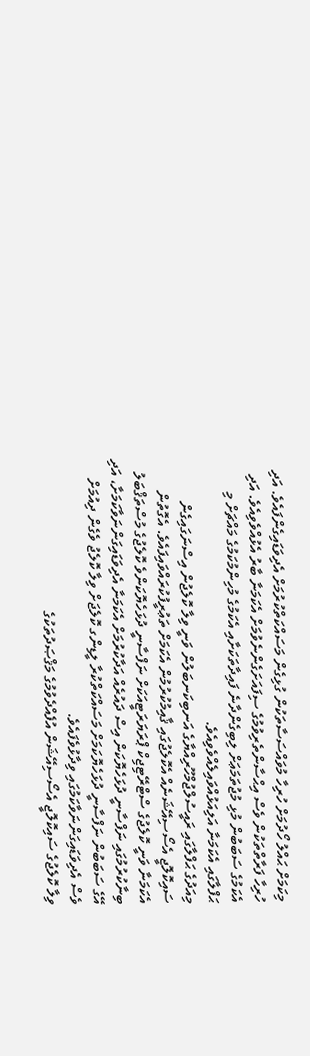މިކަމަށް ޙައްލު ހޯދުމަށް ހުރިހާ މުވައްސަސާތަކުން ގުޅިގެން މަސައްކަތްކުރުމަށް އެދިވަޑައިގެންފައެވެ. އަދި ހުރިހާ ފަރާތްތަކުން ވެސް އިޙްސާންތެރިވުމުގެ ސިފައަށަގެންނެވުމަށް އެކަމަނާ ބާރު އެޅުއްވެވިއެވެ. އަދި އެކަމުގެ ސަބަބުން މުޅި މުޖުތަމަޢަށް ލިބިގެންދާނެ ފައިދާތަކަށާއި އެކަމުގެ މުހިންމުކަމުގެ މައްޗަށް މި ޙަފްލާގައި އެކަމަނާ އަލިއަޅުއްވައިލެއްވެވިއެވެ.
މިއަދުގެ ޙަފްލާގައި ރައީސުލްޖުމްހޫރިއްޔާގެ އަނބިކަނބަލުން ވަނީ ވިލާ ކޮލެޖުން އިސްނަގައިގެން ސައިކޮލޮޖީ އެސޯސިއޭޝަނެއް އެކޮލެޖުގައި ޤާއިމުކުރުމުން އެކަމަށް ތަޢުރީފުކުރައްވައިފައެވެ. އެގޮތުން އެކަމަނާ ވަނީ ކޮލެޖުގެ ސްޓްރޭޓިޖިކް ޕްރަޔަރަޓީއަކަށް ނަފްސާނީ ދުޅަހެޔޮކަންވެ ކޮލެޖުގެ މުސްތަޤްބަލު ބިނާކުރުމުގައި ނަފްސާނީ ދުޅަހެޔޮކަން އިސް ދައުރެއް އަދާކުރުމަށް އެކަމަނާ އެދިވަޑައިގަންނަވާކަމަށާ، އަދި އޭގެ ސަބަބުން ނަފްސާނީ ދުޅަހެޔޮކަމަށް މަސައްކަތްކުރާ ލީޑިންގ ކޮލެޖަށް ވިލާ ކޮލެޖު ވެގެން ދިއުމަށް ވެސް އެދިވަޑައިގަންނަވާކަމުގައި ވިދާޅުވެފައެވެ.
ވިލާ ކޮލެޖުގެ ސައިކޮލޮޖީ އެސޯސިއޭޝަން އުފެއްދެވުމުގެ މަޤްޞަދުތަކުގެ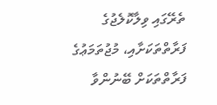ތެރޭގައި ވިލާކޮލެޖުގެ ފަރާތްތަކަށާއި، މުޖުތަމަޢުގެ ފަރާތްތަކަށް ބޭނުންވާ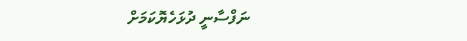ނަފްސާނީ ދުޅަހެޔޮކަމަށް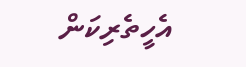އެހީތެރިކަން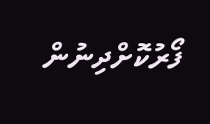ފޯރުކޮށްދިނުން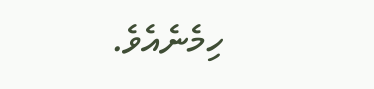ހިމެނެއެވެ.